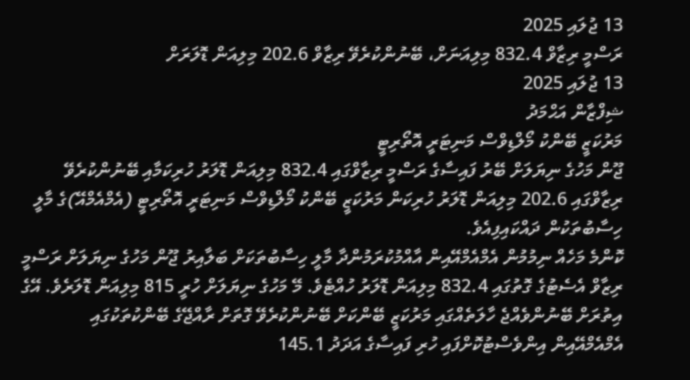13 ޖުލައި 2025
ރަސްމީ ރިޒާވް 832.4 މިލިއަނަށް، ބޭނުންކުރެވޭ ރިޒާވް 202.6 މިލިއަން ޑޮލަރަށް
13 ޖުލައި 2025
ޝިފްޒާން އަޙްމަދު
މަރުކަޒީ ބޭންކު މޯލްޑިވްސް މަނިޓަރީ އޮތޯރިޓީ
ޖޫން މަހުގެ ނިޔަލަށް ބޭރު ފައިސާގެ ރަސްމީ ރިޒާވްގައި 832.4 މިލިއަން ޑޮލަރު ހުރިކަމާއި ބޭނުންކުރެވޭ ރިޒާވްގައި 202.6 މިލިއަން ޑޮލަރު ހުރިކަން މަރުކަޒީ ބޭންކު މޯލްޑިވްސް މަނިޓަރީ އޮތޯރިޓީ (އެމްއެމްއޭ)ގެ މާލީ ހިސާބުތަކުން ދައްކައިފިއެވެ.
ކޮންމެ މަހެއް ނިމުމުން އެމްއެމްއޭއިން އާއްމުކުރަމުންދާ މާލީ ހިސާބުތަކަށް ބަލާއިރު ޖޫން މަހުގެ ނިޔަލަށް ރަސްމީ ރިޒާވް އެސެޓުގެ ގޮތުގައި 832.4 މިލިއަން ޑޮލަރު ހުއްޓެވެ. މޭ މަހުގެ ނިޔަލަށް ހުރީ 815 މިލިއަން ޑޮލަރެވެ. އޭގެ އިތުރަށް ބޭނުންވެއްޖެ ހާލަތެއްގައި މަރުކަޒީ ބޭންކަށް ބޭނުންކުރެވޭ ގޮތަށް ރާއްޖޭގެ ބޭންކުތަކުގައި އެމްއެމްއޭއިން އިންވެސްޓުކޮށްފައި ހުރި ފައިސާގެ އަދަދު 145.1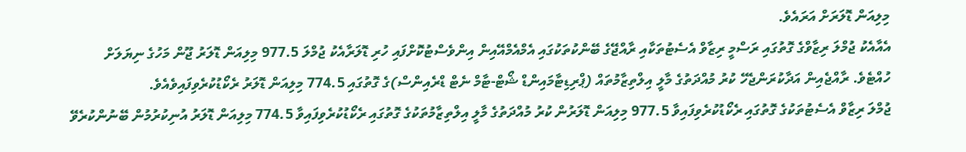މިލިއަން ޑޮލަރަށް އަރައެވެ.
އެއާއެކު ޖުމްލަ ރިޒާވްގެ ގޮތުގައި ރަސްމީ ރިޒާވް އެސެޓުތަކާއި ރާއްޖޭގެ ބޭންކުތަކުގައި އެމްއެމްއޭއިން އިންވެސްޓުކޮށްފައި ހުރި ޑޮލަރާއެކު ޖުމްލަ 977.5 މިލިއަން ޑޮލަރު ޖޫން މަހުގެ ނިޔަލަށް ހުއްޓެވެ. ރާއްޖެއިން އަދާކުރަންޖެހޭ ކުރު މުއްދަތުގެ މާލީ އިލްތިޒާމުތައް (ޕްރިޑިޓާމައިންޑް ޝޯޓް-ޓާމް ނެޓް ޑްރެއިންސް)ގެ ގޮތުގައި 774.5 މިލިއަން ޑޮލަރު ރެކޯޑުކުރެވިފައިވެއެވެ.
ޖުމްލަ ރިޒާވް އެސެޓުތަކުގެ ގޮތުގައި ރެކޯޑުކުރެވިފައިވާ 977.5 މިލިއަން ޑޮލަރުން ކުރު މުއްދަތުގެ މާލީ އިލްތިޒާމުތަކުގެ ގޮތުގައި ރެކޯޑުކުރެވިފައިވާ 774.5 މިލިއަން ޑޮލަރު އުނިކުރުމުން ބޭނުންކުރެވޭ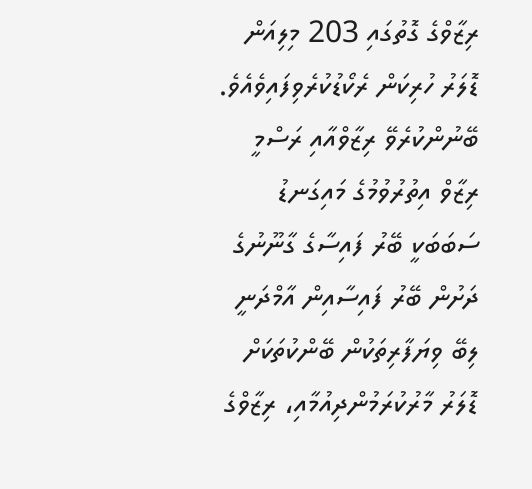ރިޒާވްގެ ގޮތުގައި 203 މިލިއަން ޑޮލަރު ހުރިކަން ރެކޯޑުކުރެވިފައިވެއެވެ.
ބޭނުންކުރެވޭ ރިޒާވްއާއި ރަސްމީ ރިޒާވް އިތުރުވުމުގެ މައިގަނޑު ސަބަބަކީ ބޭރު ފައިސާގެ ގާނޫނުގެ ދަށުން ބޭރު ފައިސާއިން އާމްދަނީ ލިބޭ ވިޔަފާރިތަކުން ބޭންކުތަކަށް ޑޮލަރު މާރުކުރަމުންދިއުމާއި، ރިޒާވްގެ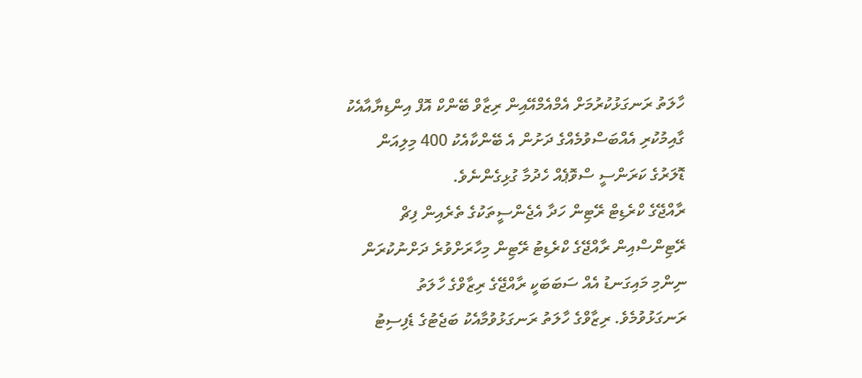ހާލަތު ރަނގަޅުކުރުމަށް އެމްއެމްއޭއިން ރިޒާވް ބޭންކް އޮފް އިންޑިޔާއާއެކު ގާއިމުކުރި އެއްބަސްވުމެއްގެ ދަށުން އެ ބޭންކާއެކު 400 މިލިއަން ޑޮލަރުގެ ކަރަންސީ ސްވޮޕެއް ހެދުމާ ގުޅިގެންނެވެ.
ރާއްޖޭގެ ކްރެޑިޓް ރޭޓިން ހަދާ އެޖެންސީތަކުގެ ތެރެއިން ފިޗް ރޭޓިންސްއިން ރާއްޖޭގެ ކްރެޑިޓު ރޭޓިން މިހާރަށްވުރެ ދަށްނުކުރަން ނިންމި މައިގަނޑު އެއް ސަބަބަކީ ރާއްޖޭގެ ރިޒާވްގެ ހާލަތު ރަނގަޅުވުމެވެ. ރިޒާވްގެ ހާލަތު ރަނގަޅުވުމާއެކު ބަޖެޓުގެ ޑެފިސިޓު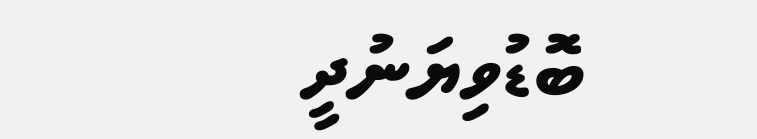ބޮޑުވިޔަނުދީ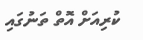ކުރިއަށް އޮތް ތަނުގައި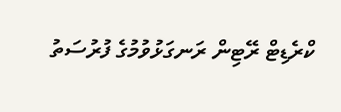ކްރެޑިޓް ރޭޓިން ރަނގަޅުވުމުގެ ފުރުސަތު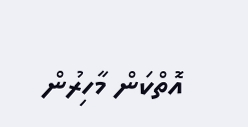އޮތްކަން މާހިރުން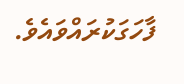ފާހަގަކުރައްވައެވެ.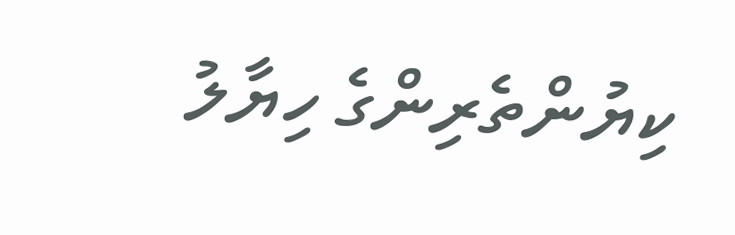ކިޔުންތެރިންގެ ހިޔާލު